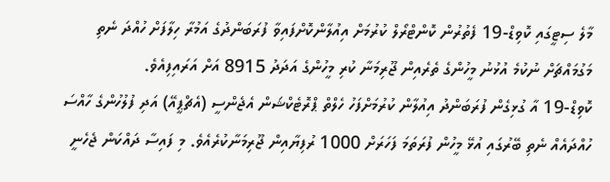މާލެ ސިޓީގައި ކޮވިޑް-19 ފެތުރުން ކޮންޓްރޯލް ކުރުމަށް އިއުލާންކޮށްފައިވާ ފުރަބަންދުގެ އަމުރާ ހިލާފަށް ހުއްދަ ނެތި މަގުމައްޗަށް ނުކުމެ އުޅުނު މީހުންގެ ތެރެއިން ޖޫރިމަނާ ކުރި މީހުންގެ އަދަދު 8915 އަށް އަރައިފިއެވެ.
ކޮވިޑް-19 އާ ގުޅިގެން ފުރަބަންދު އިއުލާން ކުރުމަށްފަހު ހެލްތް ޕްރޮޓެކްޝަން އެޖެންސީ (އެޗްޕީއޭ) އަދި ފުލުހުންގެ ހާއްސަ ހުއްދައެއް ނެތި ބޭރުގައި އުޅޭ މީހުން ފުރަތަމަ ފަހަރަށް 1000 ރުފިޔާއިން ޖޫރިމަނާކުރެއެވެ. މި ފައިސާ ދައްކަން ޖެހެނީ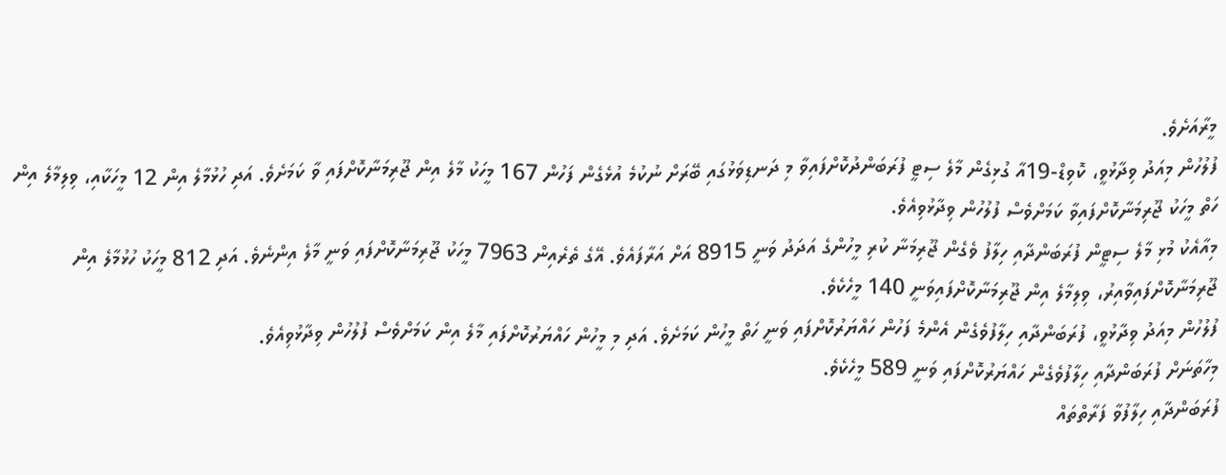މީރާއަށެވެ.
ފުލުހުން މިއަދު ވިދާޅުވީ، ކޮވިޑް-19އާ ގުޅިގެން މާލެ ސިޓީ ފުރަބަންދުކޮށްފައިވާ މި ދަނޑިވަޅުގައި ބޭރަށް ނުކުމެ އުޅެގެން ފަހުން 167 މީހަކު މާލެ އިން ޖޫރިމަނާކޮށްފައި ވާ ކަމަށެވެ. އަދި ހުޅުމާލެ އިން 12 މީހަކާއި، ވިލިމާލެ އިން ހަތް މީހަކު ޖޫރިމަނާކޮށްފައިވާ ކަމަށްވެސް ފުލުހުން ވިދާޅުވިއެވެ.
މިއާއެކު މުޅި މާލެ ސިޓީން ފުރަބަންދާއި ހިލާފު ވެގެން ޖޫރިމަނާ ކުރި މީހުންގެ އަދަދު ވަނީ 8915 އަށް އަރާފައެވެ. އޭގެ ތެރެއިން 7963 މީހަކު ޖޫރިމަނާކޮށްފައި ވަނީ މާލެ އިންނެވެ. އަދި 812 މީހަކު ހުޅުމާލެ އިން ޖޫރިމަނާކޮށްފައިވާއިރު، ވިލިމާލެ އިން ޖޫރިމަނާކޮށްފައިވަނީ 140 މީހެކެވެ.
ފުލުހުން މިއަދު ވިދާޅުވީ، ފުރަބަންދާއި ހިލާފުވެގެން އެންމެ ފަހުން ހައްޔަރުކޮށްފައި ވަނީ ހަތް މީހުން ކަމަށެވެ. އަދި މި މީހުން ހައްޔަރުކޮށްފައި މާލެ އިން ކަމަށްވެސް ފުލުހުން ވިދާޅުވިއެވެ.
މިހާތަނަށް ފުރަބަންދާއި ހިލާފުވެގެން ހައްޔަރުކޮށްފައި ވަނީ 589 މީހެކެވެ.
ފުރަބަންދާއި ހިލާފުވާ ފަރާތްތައް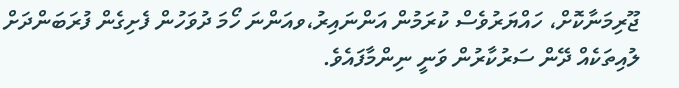ޖޫރިމަނާކޮށް، ހައްޔަރުވެސް ކުރަމުން އަންނައިރު،ވއަންނަ ހޯމަ ދުވަހުން ފެށިގެން ފުރަބަންދަށް ލުއިތަކެއް ދޭން ސަރުކާރުން ވަނީ ނިންމާފައެވެ.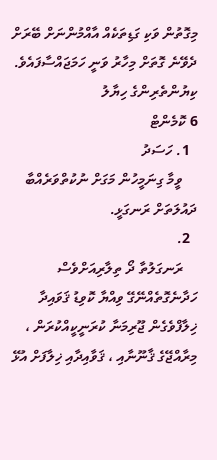މިގޮތުން ވަކި ގަޑިތަކެއް އާއްމުންނަށް ބޭރަށް ދެވޭނެ ގޮތަށް މިހާރު ވަނީ ހަމަޖައްސާފައެވެ.
ކިޔުންތެރިންގެ ހިޔާލު
6 ކޮމެންޓް
  1. ހަސަދު
    ވީމާ ގިނަމީހުން މަގަށް ނުކުތްވަރެއްބާ ދައުލަތަށް ރަނގަޅީ.
  2.
    ރަނގަލުތާ ދޯ ތިލާރިއަށްވެސް ހަދާނެގޮތެއްނޭގޭ ވިއްޔާ ކޮވިޑު ޤަވައިދާ ޚިލާފްވެގެން ޖޫރިމަނާ ކުރަނީކީއްކުރަން ، މިރާއްޖޭގެ ޤާނޫނާއި ، ޤަވާއިދާއި ޚިލާފަށް އުޅޭ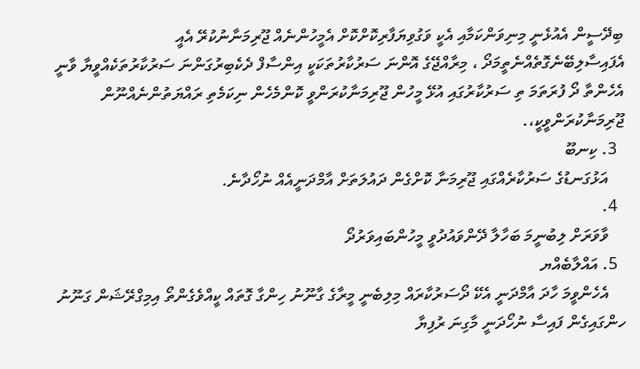ބިދޭސީން އެއުޅެނީ މިނިވަންކަމާއި އެކީ ވަގުވިޔަފާރިކޮށްކޮށް އެމީހުންނެއް ޖޫރިމަނާނުކުރޭ އެއީ އެފައިސާލިބޭނެގޮތެއްނެތީމަދޯ ، މިރާއްޖޭގެ އޮންނަ ސަރުކާރުތަކަކީ އިންސާފް ދެކެބިރުގަންނަ ސަރުކާރުތަކެއްވީޔާ ވާނީ އެހެންތާ ދޯ ފުރަތަމަ ތި ސަރުކާރުގައި އުޅޭ މީހުން ޖޫރިމަނާކުރަންވީ ކޮންމެހެން ނިކަމެތި ރައްޔަތުންނެއްނޫން ޖޫރިމަނާކުރަންވީކީ،.
  3. ކިނބޫ
    އަޅުގަނޑުގެ ސަރުކާރެއްގައި ޖޫރިމަނާ ކޮށްގެން ދައުލަތަށް އާމްދަނީއެއް ނުހޯދާނެ.
  4.
    ވާވަރަށް ލިބުނީމަ ބަހާލާ ދޭންވައުދުވީ މީހުންބައިވަރުދޯ
  5. އައްލާބެއްޔ
    އެހެންވީމަ ހާދަ އާމްދަނީ އެކޭ ދޯސަރުކާރައް މިލިބެނީ މީރާގެ ގާނޫނު ހިންގާ ގޮތައް ކީއްވެގެންތޯ އިމިގްރޭޝަން ގަނޫނު ހންގައިގެން ފައިސާ ނުހޯދަނީ މާގިނަ ރުފިޔާ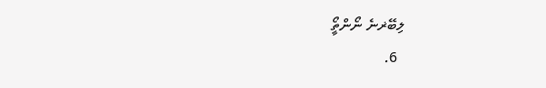ލިބޭޜނެ ނޯންތީޯ
  6.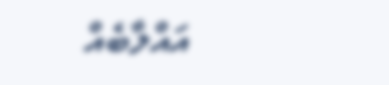އައްލާބެއް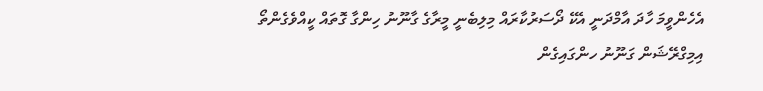އެހެންވީމަ ހާދަ އާމްދަނީ އެކޭ ދޯސަރުކާރައް މިލިބެނީ މީރާގެ ގާނޫނު ހިންގާ ގޮތައް ކީއްވެގެންތޯ އިމިގްރޭޝަން ގަނޫނު ހންގައިގެން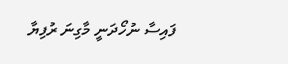ފައިސާ ނުހޯދަނީ މާގިނަ ރުފިޔާ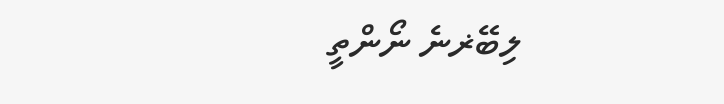ލިބޭޜނެ ނޯންތީ